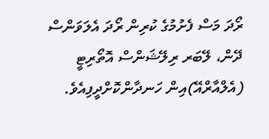ރޯދަ މަސް ފެށުމުގެ ކުރިން ރޯދަ އެލަވަންސް ދޭން، ލޭބަރ ރިލޭޝަންސް އޮތޯރިޓީ (އެލްއާރްއޭ)އިން ހަނދާންކޮށްދީފިއެވެ.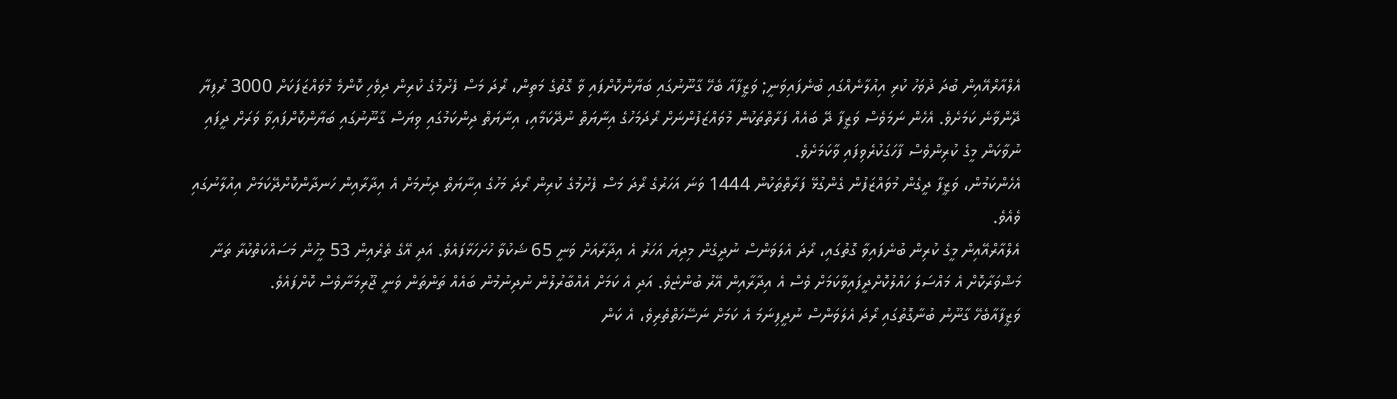އެލްއާރްއޭއިން ބުދަ ދުވަހު ކުރި އިއުލާނެއްގައި ބުނެފައިވަނީ; ވަޒީފާއާ ބެހޭ ގާނޫނުގައި ބަޔާންކޮށްފައި ވާ ގޮތުގެ މަތިން، ރޯދަ މަސް ފެށުމުގެ ކުރިން ދިވެހި ކޮންމެ މުވައްޒަފަކަށް 3000 ރުފިޔާ ދޭންވާނެ ކަމަށެވެ. އެހެން ނަމަވެސް ވަޒީފާ ދޭ ބައެއް ފަރާތްތަކުން މުވައްޒަފުންނަށް ރޯދަމަހުގެ އިނާޔަތް ނުދޭކަމާއި، އިނާޔަތް ދިންކަމުގައި ވިޔަސް ގާނޫނުގައި ބަޔާންކޮށްފައިވާ ވަރަށް ދީފައި ނުވާކަން މީގެ ކުރިންވެސް ފާހަގަކުރެވިފައި ވާކަމަށެވެ.
އެހެންކަމުން، ވަޒީފާ ދީގެން މުވައްޒަފުން ގެންގުޅޭ ފަރާތްތަކުން 1444 ވަނަ އަހަރުގެ ރޯދަ މަސް ފެށުމުގެ ކުރިން ރޯދަ މަހުގެ އިނާޔަތް ދިނުމަށް އެ އިދާރާއިން ހަނދާންކޮށްދޭކަމަށް އިއުލާނުގައި ވެއެވެ.
އެލްއާރްއޭއިން މީގެ ކުރިން ބުނެފައިވާ ގޮތުގައި، ރޯދަ އެލަވަންސް ނުދީގެން މިދިޔަ އަހަރު އެ އިދާރާއަށް ވަނީ 65 ޝަކުވާ ހުށަހަޅާފައެވެ. އަދި އޭގެ ތެރެއިން 53 މީހުން މަސައްކަތްކުރާ ތަނާ މަޝްވަރާކޮށް އެ މައްސަލަ ހައްލުކޮށްދީފައިވާކަމަށް ވެސް އެ އިދާރާއިން އޭރު ބުންޏެވެ. އަދި އެ ކަމަށް އެއްބާރުލުން ނުދިނުމުން ބައެއް ތަންތަން ވަނީ ޖޫރިމަނާވެސް ކޮށްފައެވެ.
ވަޒީފާއާބެހޭ ގާނޫނު ބުނާގޮތުގައި ރޯދަ އެލަވަންސް ނުދީފިނަމަ އެ ކަމަށް ނަސޭހަތްތެރިވެ، އެ ކަން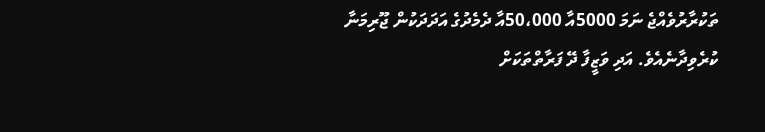ތަކުރާރުވެއްޖެ ނަމަ 5000އާ 50،000އާ ދެމެދުގެ އަދަދަކުން ޖޫރިމަނާ ކުރެވިދާނެއެވެ. އަދި ވަޒީފާ ދޭ ފަރާތްތަކަށް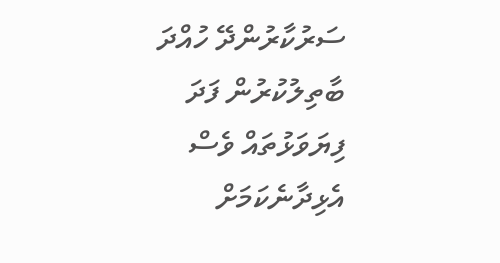ސަރުކާރުންދޭ ހުއްދަ ބާތިލުކުރުން ފަދަ ފިޔަވަޅުތައް ވެސް އެޅިދާނެކަމަށް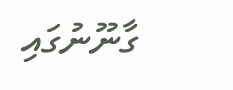ގާނޫނުގައި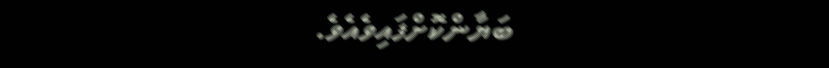ބަޔާންކޮށްފައިވެއެވެ.